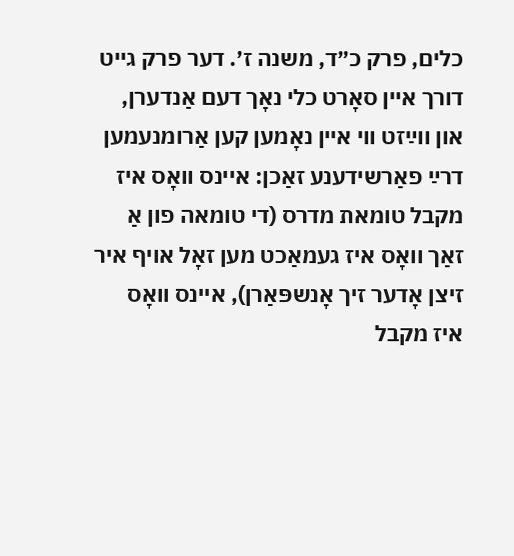כלים, פרק כ״ד, משנה ז׳. דער פרק גייט דורך איין סאָרט כלי נאָך דעם אַנדערן, און ווײַזט ווי איין נאָמען קען אַרומנעמען דרײַ פאַרשידענע זאַכן: איינס וואָס איז מקבל טומאת מדרס (די טומאה פון אַ זאַך וואָס איז געמאַכט מען זאָל אויף איר זיצן אָדער זיך אָנשפּאַרן), איינס וואָס איז מקבל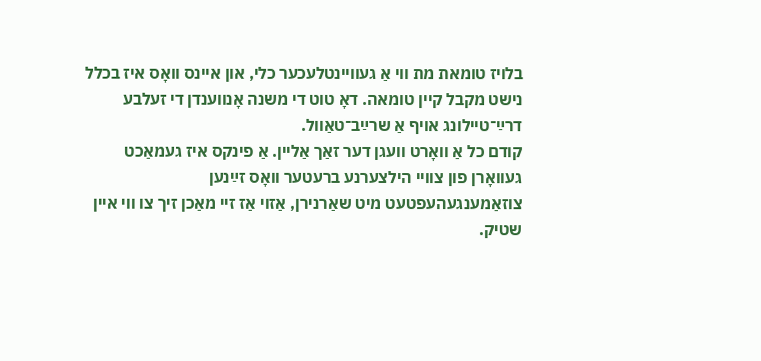בלויז טומאת מת ווי אַ געוויינטלעכער כלי, און איינס וואָס איז בכלל נישט מקבל קיין טומאה. דאָ טוט די משנה אָנווענדן די זעלבע דרײַ־טיילונג אויף אַ שרײַב־טאַוול.
קודם כל אַ וואָרט וועגן דער זאַך אַליין. אַ פינקס איז געמאַכט געוואָרן פון צוויי הילצערנע ברעטער וואָס זײַנען צוזאַמענגעהעפטעט מיט שאַרנירן, אַזוי אַז זיי מאַכן זיך צו ווי איין שטיק.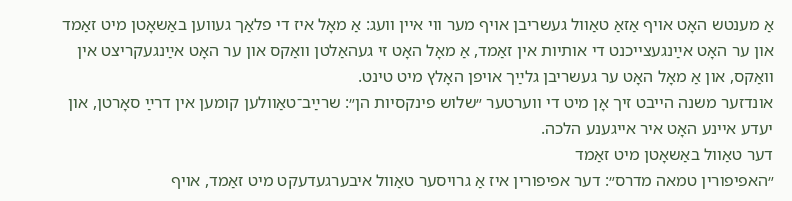אַ מענטש האָט אויף אַזאַ טאַוול געשריבן אויף מער ווי איין וועג: אַ מאָל איז די פלאַך געווען באַשאָטן מיט זאַמד און ער האָט אײַנגעצייכנט די אותיות אין זאַמד, אַ מאָל האָט זי געהאַלטן וואַקס און ער האָט אײַנגעקריצט אין וואַקס, און אַ מאָל האָט ער געשריבן גלײַך אויפן האָלץ מיט טינט.
אונדזער משנה הייבט זיך אָן מיט די ווערטער ״שלוש פינקסיות הן״: שרײַב־טאַוולען קומען אין דרײַ סאָרטן, און יעדע איינע האָט איר אייגענע הלכה.
דער טאַוול באַשאָטן מיט זאַמד
״האפיפורין טמאה מדרס״: דער אפיפורין איז אַ גרויסער טאַוול איבערגעדעקט מיט זאַמד, אויף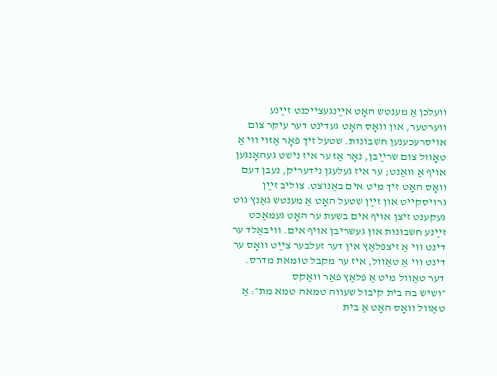וועלכן אַ מענטש האָט אײַנגעצייכנט זײַנע ווערטער, און וואָס האָט געדינט דער עיקר צום אויסרעכענען חשבונות. שטעל זיך פאָר אַזוי ווי אַ טאָוול צום שרײַבן, נאָר אַז ער איז נישט געהאָנגען אויף אַ וואַנט; ער איז געלעגן נידעריק, נעבן דעם וואָס האָט זיך מיט אים באַנוצט. צוליב זײַן גרויסקייט און זײַן שטעל האָט אַ מענטש גאַנץ גוט געקענט זיצן אויף אים בשעת ער האָט געמאַכט זײַנע חשבונות און געשריבן אויף אים. וויבאַלד ער דינט ווי אַ זיצפּלאַץ אין דער זעלבער צײַט וואָס ער דינט ווי אַ טאַוול, איז ער מקבל טומאת מדרס.
דער טאַוול מיט אַ פּלאַץ פאַר וואַקס
״ושיש בה בית קיבול שעווה טמאה טמא מת״: אַ טאַוול וואָס האָט אַ בית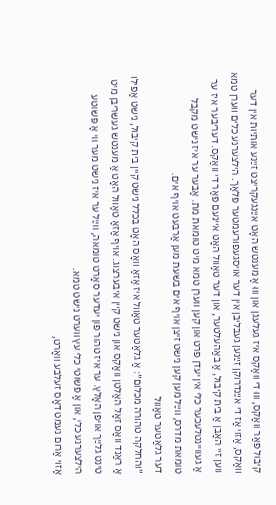קיבול פאַר וואַקס, וווּ די וואַקס איז געלעגן און וווּ אַ מענטש האָט אײַנגעקריצט זײַנע אותיות אין דער וואַקס, אַזוי אַז די אײַנדרוקן זײַנען געבליבן אין דער אויסגעפורעמטער פלאַך. הילצערנע כלים ווערן טמא ווען זיי האָבן אַ בית קיבול, אַ באַהעלטער, און דער טאַוול האָט איינעם פאַר די וואַקס. דעריבער איז ער אַ געוויינטלעכער כלי אין יעדן פרט און קען ווערן טמא מיט טומאת מת. אָבער ער איז נישט מקבל טומאת מדרס, ווײַל מען קען נישט זיצן אויף אים בשעת מען אַרבעט אויף אים.
דער גלאַטער טאַוול
״והחלקה טהורה מכלום״: אַ גלאַטער טאַוול איז אַזאַ וואָס האָט בכלל נישט קיין בית קיבול, נישט אַפילו אַ ראַנד וואָס זאָל האַלטן וואַקס און נישט קיין איבערצוג. אויף אַזאַ טאַוול האָט אַ מענטש געשריבן מיט טינט גלײַך אויפן האָלץ. ער איז טהור פון יעדער סאָרט טומאה, ווײַל ער איז נישט מער ווי אַ פּשוטע הילצערנע כלי, און אַ פשוטי כלי עץ ווערט נישט טמא.
אַזוי אַרום נעמט דאָס זעלבע וואָרט,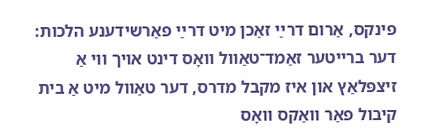פינקס, אַרום דרײַ זאַכן מיט דרײַ פאַרשידענע הלכות: דער ברייטער זאַמד־טאַוול וואָס דינט אויך ווי אַ זיצפּלאַץ און איז מקבל מדרס, דער טאַוול מיט אַ בית קיבול פאַר וואַקס וואָס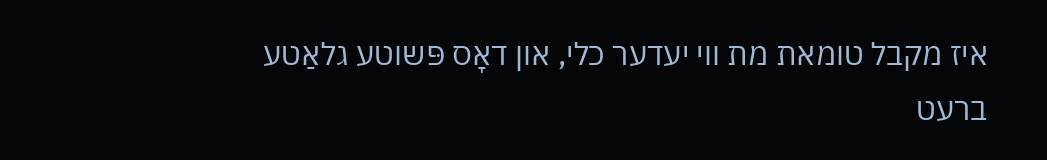איז מקבל טומאת מת ווי יעדער כלי, און דאָס פּשוטע גלאַטע ברעט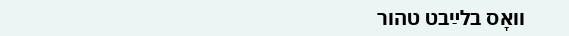וואָס בלײַבט טהור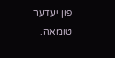פון יעדער טומאה.